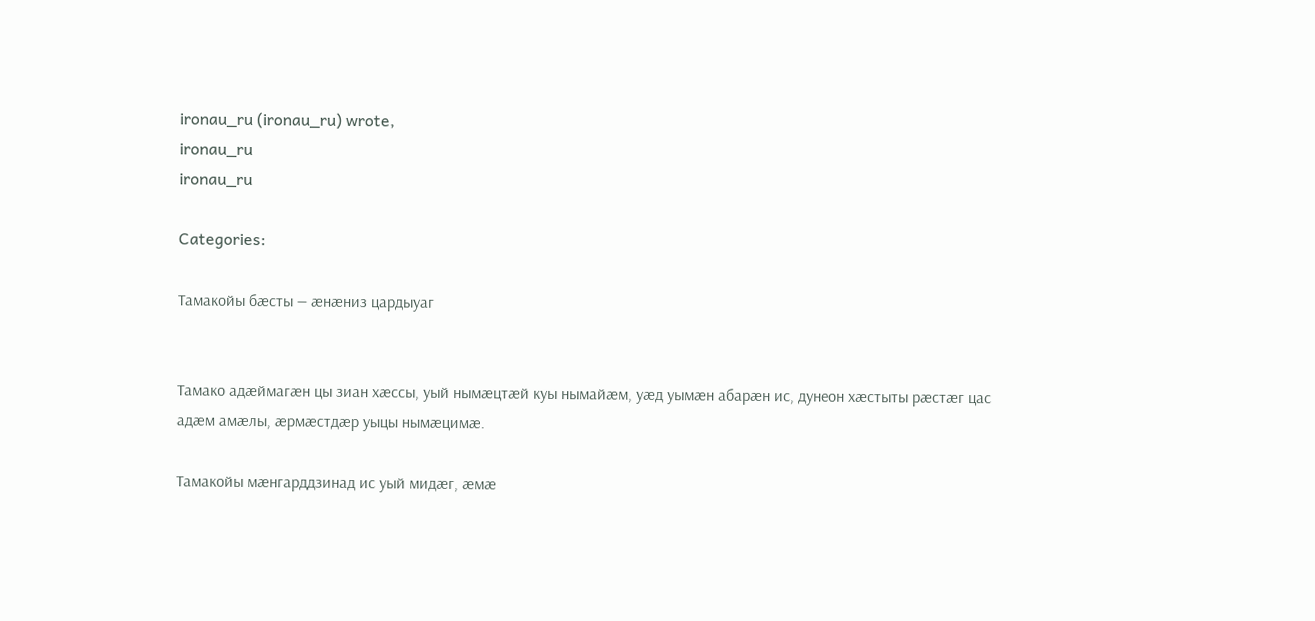ironau_ru (ironau_ru) wrote,
ironau_ru
ironau_ru

Categories:

Тамакойы бæсты — æнæниз цардыуаг


Тамако адæймагæн цы зиан хæссы, уый нымæцтæй куы нымайæм, уæд уымæн абарæн ис, дунеон хæстыты рæстæг цас адæм амæлы, æрмæстдæр уыцы нымæцимæ.

Тамакойы мæнгарддзинад ис уый мидæг, æмæ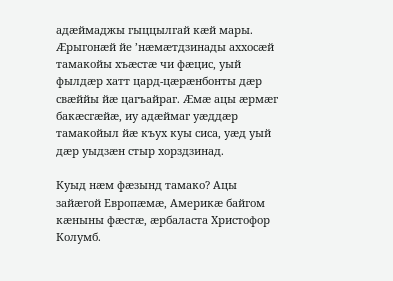адæймаджы гыццылгай кæй мары. Æрыгонæй йе ’нæмæтдзинады аххосæй тамакойы хъæстæ чи фæцис, уый фылдæр хатт цард-цæрæнбонты дæр свæййы йæ цагъайраг. Æмæ ацы æрмæг бакæсгæйæ, иу адæймаг уæддæр тамакойыл йæ къух куы сиса, уæд уый дæр уыдзæн стыр хорздзинад.

Куыд нæм фæзынд тамако? Ацы зайæгой Европæмæ, Америкæ байгом кæныны фæстæ, æрбаласта Христофор Колумб.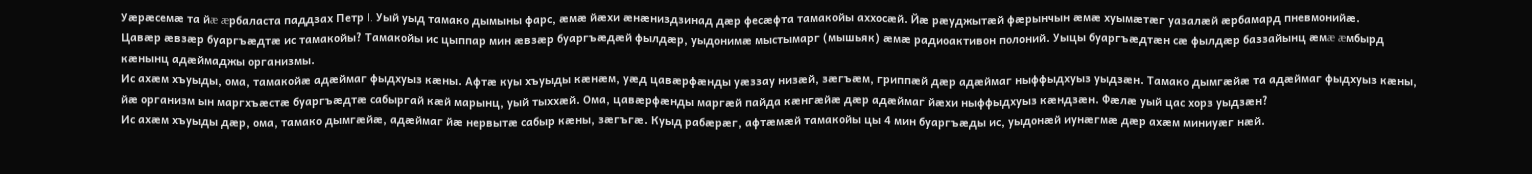Уæрæсемæ та йæ æрбаласта паддзах Петр I. Уый уыд тамако дымыны фарс, æмæ йæхи æнæниздзинад дæр фесæфта тамакойы аххосæй. Йæ рæуджытæй фæрынчын æмæ хуымæтæг уазалæй æрбамард пневмонийæ.
Цавæр æвзæр буаргъæдтæ ис тамакойы? Тамакойы ис цыппар мин æвзæр буаргъæдæй фылдæр, уыдонимæ мыстымарг (мышьяк) æмæ радиоактивон полоний. Уыцы буаргъæдтæн сæ фылдæр баззайынц æмæ æмбырд кæнынц адæймаджы организмы.
Ис ахæм хъуыды, ома, тамакойæ адæймаг фыдхуыз кæны. Афтæ куы хъуыды кæнæм, уæд цавæрфæнды уæззау низæй, зæгъæм, гриппæй дæр адæймаг ныффыдхуыз уыдзæн. Тамако дымгæйæ та адæймаг фыдхуыз кæны, йæ организм ын маргхъæстæ буаргъæдтæ сабыргай кæй марынц, уый тыххæй. Ома, цавæрфæнды маргæй пайда кæнгæйæ дæр адæймаг йæхи ныффыдхуыз кæндзæн. Фæлæ уый цас хорз уыдзæн?
Ис ахæм хъуыды дæр, ома, тамако дымгæйæ, адæймаг йæ нервытæ сабыр кæны, зæгъгæ. Куыд рабæрæг, афтæмæй тамакойы цы 4 мин буаргъæды ис, уыдонæй иунæгмæ дæр ахæм миниуæг нæй.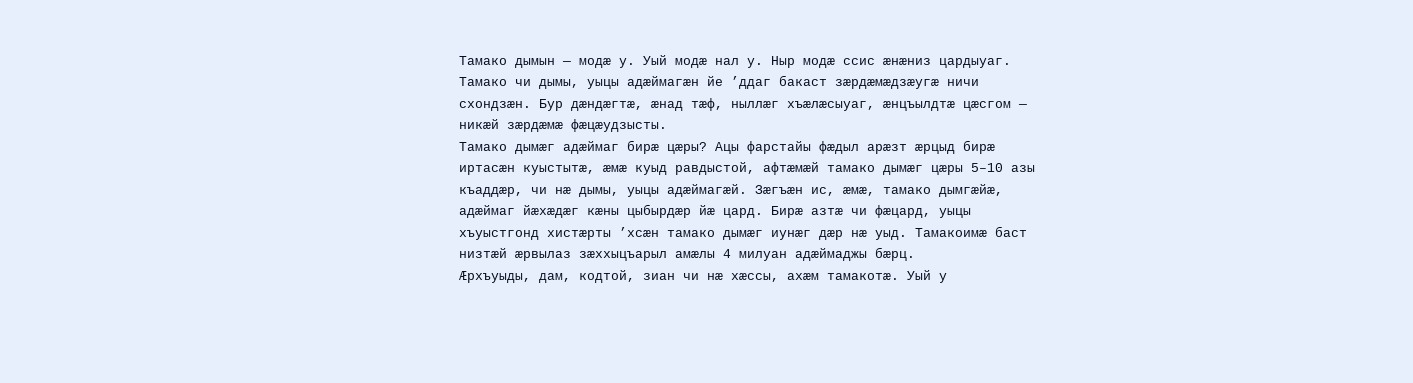Тамако дымын — модæ у. Уый модæ нал у. Ныр модæ ссис æнæниз цардыуаг.
Тамако чи дымы, уыцы адæймагæн йе ’ддаг бакаст зæрдæмæдзæугæ ничи схондзæн. Бур дæндæгтæ, æнад тæф, ныллæг хъæлæсыуаг, æнцъылдтæ цæсгом — никæй зæрдæмæ фæцæудзысты.
Тамако дымæг адæймаг бирæ цæры? Ацы фарстайы фæдыл арæзт æрцыд бирæ иртасæн куыстытæ, æмæ куыд равдыстой, афтæмæй тамако дымæг цæры 5–10 азы къаддæр, чи нæ дымы, уыцы адæймагæй. Зæгъæн ис, æмæ, тамако дымгæйæ, адæймаг йæхæдæг кæны цыбырдæр йæ цард. Бирæ азтæ чи фæцард, уыцы хъуыстгонд хистæрты ’хсæн тамако дымæг иунæг дæр нæ уыд. Тамакоимæ баст низтæй æрвылаз зæххыцъарыл амæлы 4 милуан адæймаджы бæрц.
Æрхъуыды, дам, кодтой, зиан чи нæ хæссы, ахæм тамакотæ. Уый у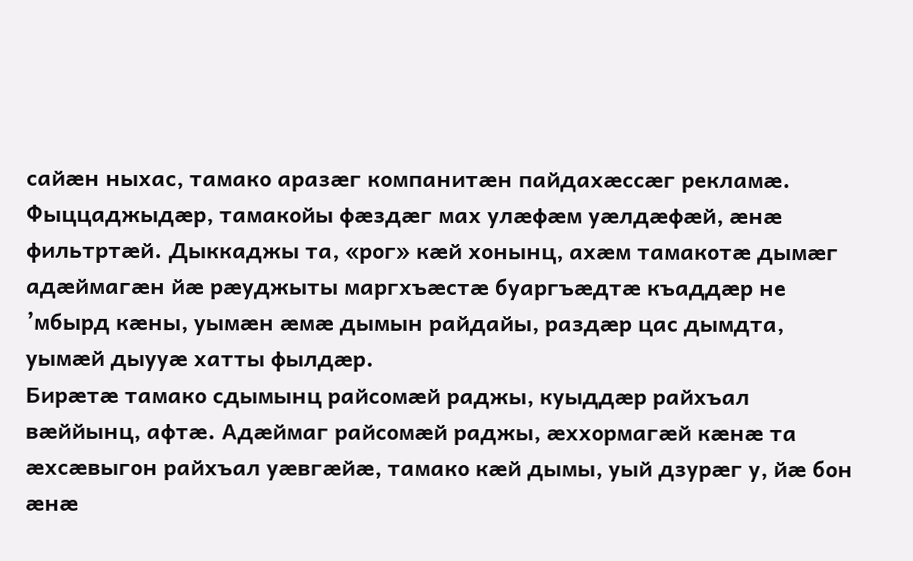сайæн ныхас, тамако аразæг компанитæн пайдахæссæг рекламæ. Фыццаджыдæр, тамакойы фæздæг мах улæфæм уæлдæфæй, æнæ фильтртæй. Дыккаджы та, «рог» кæй хонынц, ахæм тамакотæ дымæг адæймагæн йæ рæуджыты маргхъæстæ буаргъæдтæ къаддæр не ’мбырд кæны, уымæн æмæ дымын райдайы, раздæр цас дымдта, уымæй дыууæ хатты фылдæр.
Бирæтæ тамако сдымынц райсомæй раджы, куыддæр райхъал вæййынц, афтæ. Адæймаг райсомæй раджы, æххормагæй кæнæ та æхсæвыгон райхъал уæвгæйæ, тамако кæй дымы, уый дзурæг у, йæ бон æнæ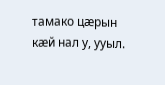тамако цæрын кæй нал у, ууыл.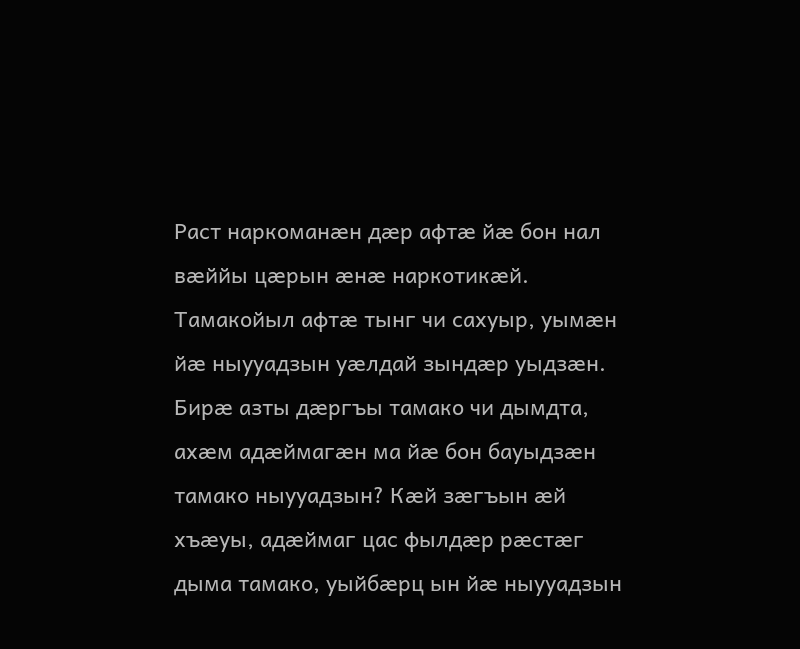Раст наркоманæн дæр афтæ йæ бон нал вæййы цæрын æнæ наркотикæй. Тамакойыл афтæ тынг чи сахуыр, уымæн йæ ныууадзын уæлдай зындæр уыдзæн.
Бирæ азты дæргъы тамако чи дымдта, ахæм адæймагæн ма йæ бон бауыдзæн тамако ныууадзын? Кæй зæгъын æй хъæуы, адæймаг цас фылдæр рæстæг дыма тамако, уыйбæрц ын йæ ныууадзын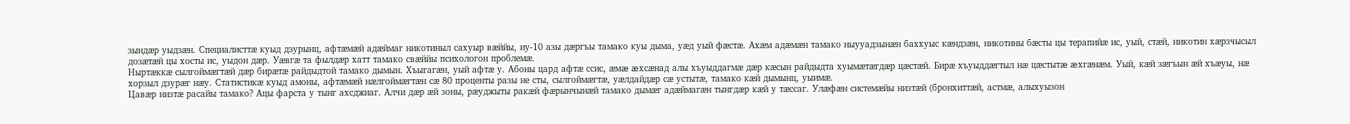зындæр уыдзæн. Специалисттæ куыд дзурынц, афтæмæй адæймаг никотиныл сахуыр вæййы, иу-10 азы дæргъы тамако куы дыма, уæд уый фæстæ. Ахæм адæмæн тамако ныууадзынæн баххуыс кæндзæн, никотины бæсты цы терапийæ ис, уый, стæй, никотин хæрзчысыл дозæтæй цы хосты ис, уыдон дæр. Уæвгæ та фылдæр хатт тамако свæййы психологон проблемæ.
Ныртæккæ сылгоймæгтæй дæр бирæтæ райдыдтой тамако дымын. Хъыгагæн, уый афтæ у. Абоны цард афтæ ссис, æмæ æхсæнад алы хъуыддагмæ дæр кæсын райдыдта хуымæтæгдæр цæстæй. Бирæ хъуыддæгтыл нæ цæстытæ æхгæнæм. Уый, кæй зæгъын æй хъæуы, нæ хорзыл дзурæг нæу. Статистикæ куыд амоны, афтæмæй нæлгоймæгтæн сæ 80 проценты разы не сты, сылгоймæгтæ, уæлдайдæр сæ устытæ, тамако кæй дымынц, уыимæ.
Цавæр низтæ расайы тамако? Ацы фарста у тынг ахсджиаг. Алчи дæр æй зоны, рæуджыты ракæй фæрынчынæй тамако дымæг адæймагæн тынгдæр кæй у тæссаг. Улæфæн системæйы низтæй (бронхиттæй, астмæ, алыхуызон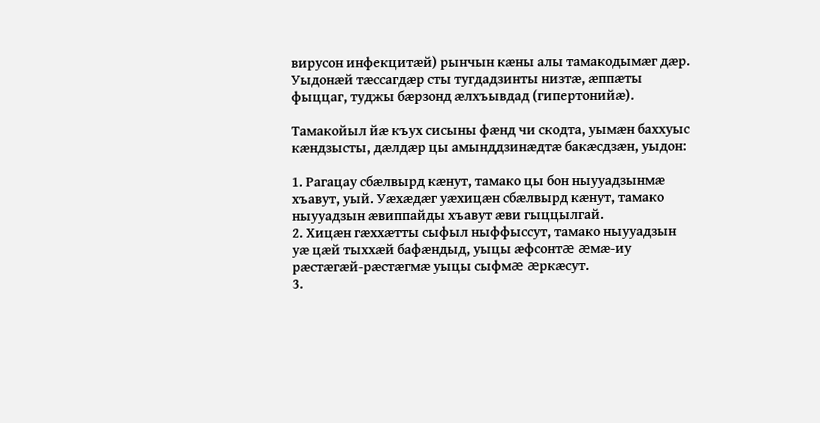вирусон инфекцитæй) рынчын кæны алы тамакодымæг дæр. Уыдонæй тæссагдæр сты тугдадзинты низтæ, æппæты фыццаг, туджы бæрзонд æлхъывдад (гипертонийæ).

Тамакойыл йæ къух сисыны фæнд чи скодта, уымæн баххуыс кæндзысты, дæлдæр цы амынддзинæдтæ бакæсдзæн, уыдон:

1. Рагацау сбæлвырд кæнут, тамако цы бон ныууадзынмæ хъавут, уый. Уæхæдæг уæхицæн сбæлвырд кæнут, тамако ныууадзын æвиппайды хъавут æви гыццылгай.
2. Хицæн гæххæтты сыфыл ныффыссут, тамако ныууадзын уæ цæй тыххæй бафæндыд, уыцы æфсонтæ æмæ-иу рæстæгæй-рæстæгмæ уыцы сыфмæ æркæсут.
3.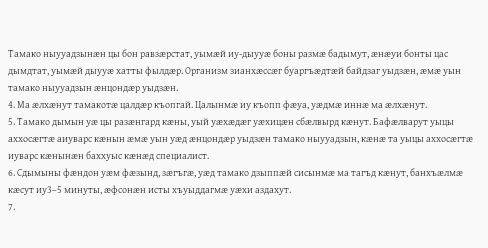Тамако ныууадзынæн цы бон равзæрстат, уымæй иу-дыууæ боны размæ бадымут, æнæуи бонты цас дымдтат, уымæй дыууæ хатты фылдæр. Организм зианхæссæг буаргъæдтæй байдзаг уыдзæн, æмæ уын тамако ныууадзын æнцондæр уыдзæн.
4. Ма æлхæнут тамакотæ цалдæр къопгай. Цалынмæ иу къопп фæуа, уæдмæ иннæ ма æлхæнут.
5. Тамако дымын уæ цы разæнгард кæны, уый уæхæдæг уæхицæн сбæлвырд кæнут. Бафæлварут уыцы аххосæгтæ аиуварс кæнын æмæ уын уæд æнцондæр уыдзæн тамако ныууадзын, кæнæ та уыцы аххосæгтæ иуварс кæнынæн баххуыс кæнæд специалист.
6. Сдымыны фæндон уæм фæзынд, зæгъгæ, уæд тамако дзыппæй сисынмæ ма тагъд кæнут, банхъæлмæ кæсут иу3–5 минуты, æфсонæн исты хъуыддагмæ уæхи аздахут.
7.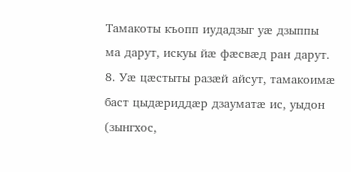Тамакоты къопп иудадзыг уæ дзыппы ма дарут, искуы йæ фæсвæд ран дарут.
8. Уæ цæстыты разæй айсут, тамакоимæ баст цыдæриддæр дзауматæ ис, уыдон (зынгхос,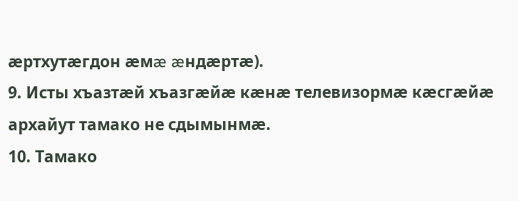æртхутæгдон æмæ æндæртæ).
9. Исты хъазтæй хъазгæйæ кæнæ телевизормæ кæсгæйæ архайут тамако не сдымынмæ.
10. Тамако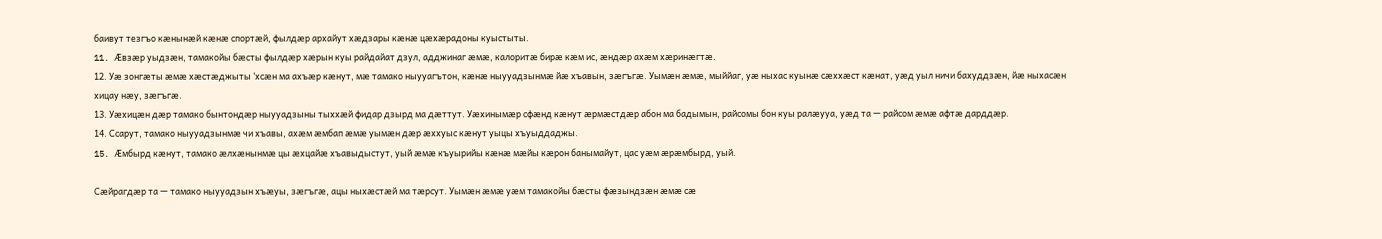баивут тезгъо кæнынæй кæнæ спортæй, фылдæр архайут хæдзары кæнæ цæхæрадоны куыстыты.
11. Æвзæр уыдзæн, тамакойы бæсты фылдæр хæрын куы райдайат дзул, адджинаг æмæ, калоритæ бирæ кæм ис, æндæр ахæм хæринæгтæ.
12. Уæ зонгæты æмæ хæстæджыты ’хсæн ма ахъæр кæнут, мæ тамако ныууагътон, кæнæ ныууадзынмæ йæ хъавын, зæгъгæ. Уымæн æмæ, мыййаг, уæ ныхас куынæ сæххæст кæнат, уæд уыл ничи бахуддзæн, йæ ныхасæн хицау нæу, зæгъгæ.
13. Уæхицæн дæр тамако бынтондæр ныууадзыны тыххæй фидар дзырд ма дæттут. Уæхинымæр сфæнд кæнут æрмæстдæр абон ма бадымын, райсомы бон куы ралæууа, уæд та — райсом æмæ афтæ дарддæр.
14. Ссарут, тамако ныууадзынмæ чи хъавы, ахæм æмбап æмæ уымæн дæр æххуыс кæнут уыцы хъуыддаджы.
15. Æмбырд кæнут, тамако æлхæнынмæ цы æхцайæ хъавыдыстут, уый æмæ къуырийы кæнæ мæйы кæрон банымайут, цас уæм æрæмбырд, уый.

Сæйрагдæр та — тамако ныууадзын хъæуы, зæгъгæ, ацы ныхæстæй ма тæрсут. Уымæн æмæ уæм тамакойы бæсты фæзындзæн æмæ сæ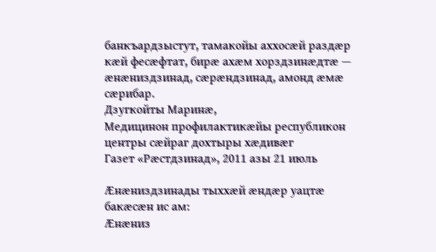банкъардзыстут, тамакойы аххосæй раздæр кæй фесæфтат, бирæ ахæм хорздзинæдтæ — æнæниздзинад, сæрæндзинад, амонд æмæ сæрибар.
Дзугкойты Маринæ,
Медицинон профилактикæйы республикон центры сæйраг дохтыры хæдивæг
Газет «Рæстдзинад», 2011 азы 21 июль

Æнæниздзинады тыххæй æндæр уацтæ бакæсæн ис ам:
Æнæниз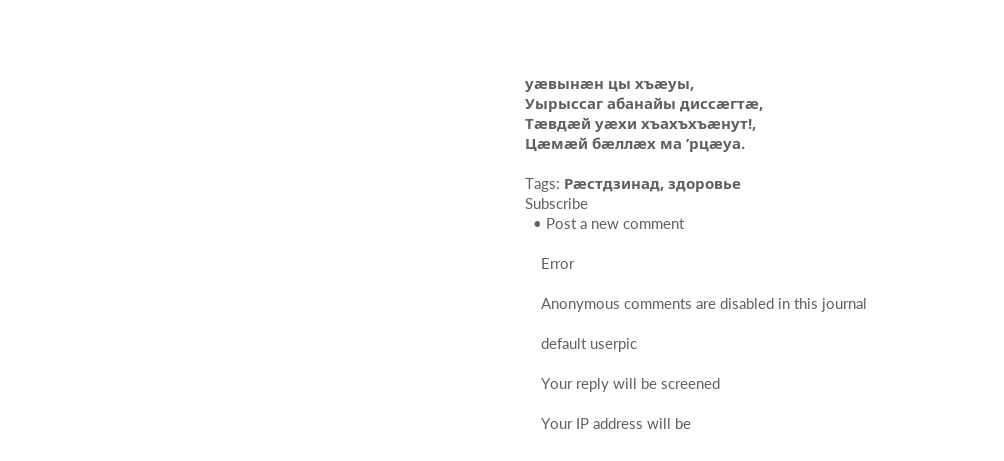уæвынæн цы хъæуы,
Уырыссаг абанайы диссæгтæ,
Тæвдæй уæхи хъахъхъæнут!,
Цæмæй бæллæх ма ’рцæуа.

Tags: Рæстдзинад, здоровье
Subscribe
  • Post a new comment

    Error

    Anonymous comments are disabled in this journal

    default userpic

    Your reply will be screened

    Your IP address will be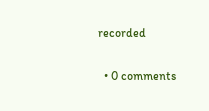recorded

  • 0 comments